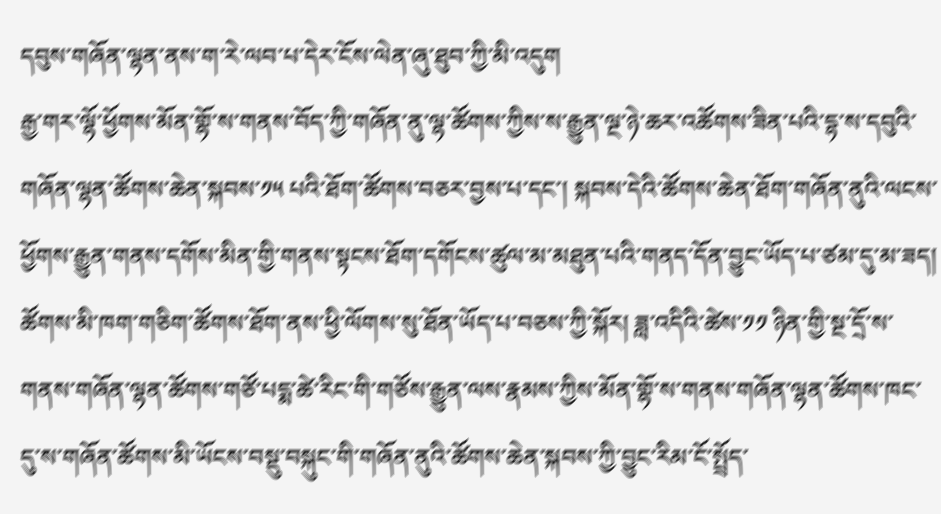དབུས་གཞོན་ལྷན་ནས་ག་རེ་ལབ་པ་དེར་ངོས་ལེན་ཞུ་ཐུབ་ཀྱི་མི་འདུག
རྒྱ་གར་ལྷོ་ཕྱོགས་མོན་གྷོ་ས་གནས་བོད་ཀྱི་གཞོན་ནུ་ལྷ་ཚོགས་ཀྱིས་ས་རྒྱུན་ལྔ་ཉེ་ཆར་འཚོགས་ཟིན་པའི་དྷ་ས་དབུའི་གཞོན་ལྷན་ཚོགས་ཆེན་སྐབས་༡༥ པའི་ཐོག་ཚོགས་བཅར་བྱས་པ་དང་། སྐབས་དེའི་ཚོགས་ཆེན་ཐོག་གཞོན་ནུའི་ལངས་ཕྱོགས་རྒྱུན་གནས་དགོས་མིན་གྱི་གནས་སྟངས་ཐོག་དགོངས་ཚུལ་མ་མཐུན་པའི་གནད་དོན་བྱུང་ཡོད་པ་ཙམ་དུ་མ་ཟད།
ཚོགས་མི་ཁག་གཅིག་ཚོགས་ཐོག་ནས་ཕྱི་ལོགས་སུ་ཐོན་ཡོད་པ་བཅས་ཀྱི་སྐོར། ཟླ་འདིའི་ཚེས་༡༡ ཉིན་གྱི་སྔ་དྲོ་ས་གནས་གཞོན་ལྷན་ཚོགས་གཙོ་པདྨ་ཚེ་རིང་གི་གཙོས་རྒྱུན་ལས་རྣམས་ཀྱིས་མོན་གྷོ་ས་གནས་གཞོན་ལྷན་ཚོགས་ཁང་དུ་ས་གཞོན་ཚོགས་མི་ཡོངས་བསྡུ་བསྐུང་གི་གཞོན་ནུའི་ཚོགས་ཆེན་སྐབས་ཀྱི་བྱུང་རིམ་ངོ་སྤྲོད་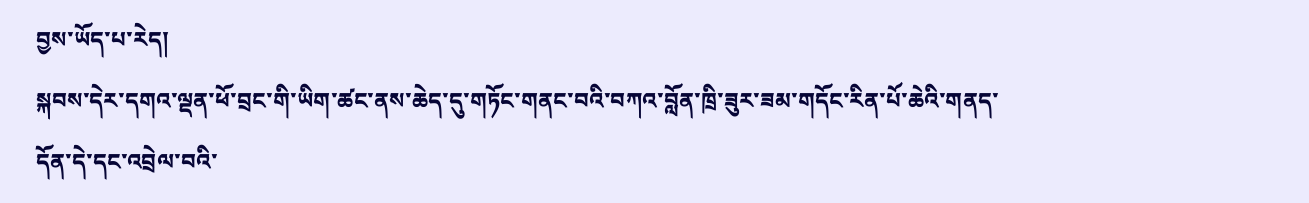བྱས་ཡོད་པ་རེད།
སྐབས་དེར་དགའ་ལྡན་ཕོ་བྲང་གི་ཡིག་ཚང་ནས་ཆེད་དུ་གཏོང་གནང་བའི་བཀའ་བློན་ཁྲི་ཟུར་ཟམ་གདོང་རིན་པོ་ཆེའི་གནད་དོན་དེ་དང་འབྲེལ་བའི་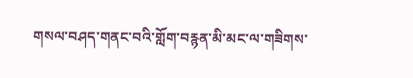གསལ་བཤད་གནང་བའི་གློག་བརྙན་མི་མང་ལ་གཟིགས་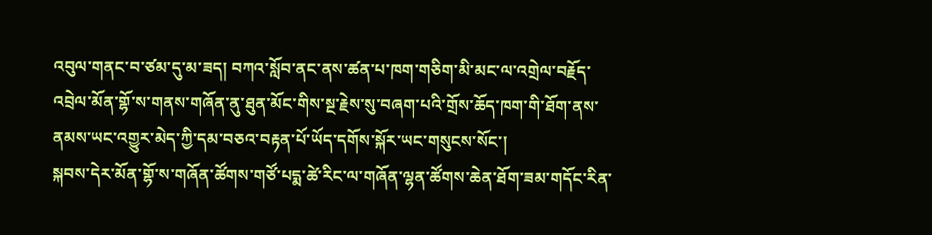འབུལ་གནང་བ་ཙམ་དུ་མ་ཟད། བཀའ་སློབ་ནང་ནས་ཚན་པ་ཁག་གཅིག་མི་མང་ལ་འགྲེལ་བརྗོད་འབྲེལ་མོན་གྷོ་ས་གནས་གཞོན་ནུ་ཐུན་མོང་གིས་སྔ་རྗེས་སུ་བཞག་པའི་གྲོས་ཆོད་ཁག་གི་ཐོག་ནས་ནམས་ཡང་འགྱུར་མེད་ཀྱི་དམ་བཅའ་བརྟན་པོ་ཡོད་དགོས་སྐོར་ཡང་གསུངས་སོང་།
སྐབས་དེར་མོན་གྷོ་ས་གཞོན་ཚོགས་གཙོ་པདྨ་ཚེ་རིང་ལ་གཞོན་ལྷན་ཚོགས་ཆེན་ཐོག་ཟམ་གདོང་རིན་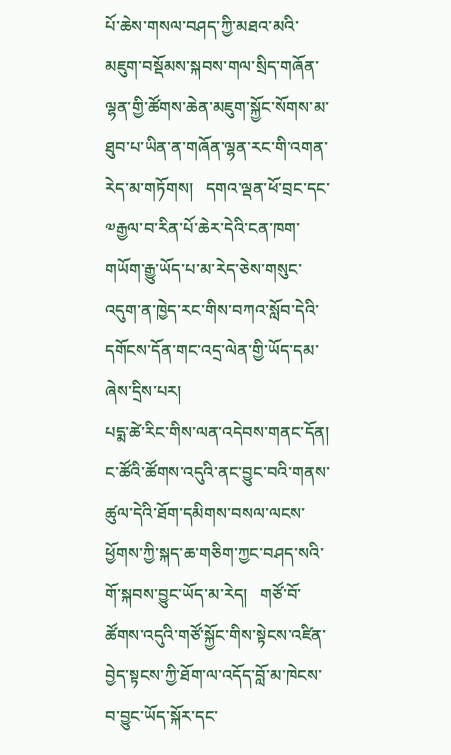པོ་ཆེས་གསལ་བཤད་ཀྱི་མཐའ་མའི་མཇུག་བསྡོམས་སྐབས་གལ་སྲིད་གཞོན་ལྷན་གྱི་ཚོགས་ཆེན་མཇུག་སྐྱོང་སོགས་མ་ཐུབ་པ་ཡིན་ན་གཞོན་ལྷན་རང་གི་འགན་རེད་མ་གཏོགས།   དགའ་ལྡན་ཕོ་བྲང་དང་༧རྒྱལ་བ་རིན་པོ་ཆེར་དེའི་ངན་ཁག་གཡོག་རྒྱུ་ཡོད་པ་མ་རེད་ཅེས་གསུང་འདུག་ན་ཁྱེད་རང་གིས་བཀའ་སློབ་དེའི་དགོངས་དོན་གང་འདྲ་ལེན་གྱི་ཡོད་དམ་ཞེས་དྲིས་པར།
པདྨ་ཚེ་རིང་གིས་ལན་འདེབས་གནང་དོན། ང་ཚོའི་ཚོགས་འདུའི་ནང་བྱུང་བའི་གནས་ཚུལ་དེའི་ཐོག་དམིགས་བསལ་ལངས་ཕྱོགས་ཀྱི་སྐད་ཆ་གཅིག་ཀྱང་བཤད་སའི་གོ་སྐབས་བྱུང་ཡོད་མ་རེད།   གཙོ་བོ་ཚོགས་འདུའི་གཙོ་སྐྱོང་གིས་སྟེངས་འཛིན་བྱེད་སྟངས་ཀྱི་ཐོག་ལ་འདོད་བློ་མ་ཁེངས་བ་བྱུང་ཡོད་སྐོར་དང་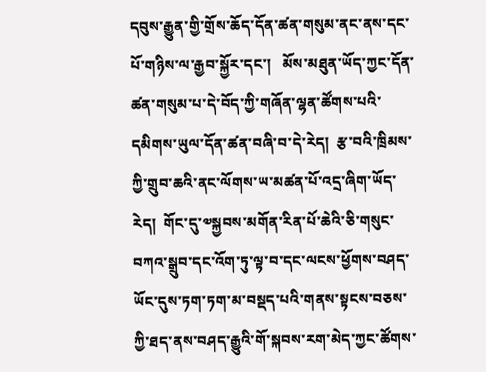དབུས་རྒྱུན་གྱི་གྲོས་ཆོད་དོན་ཚན་གསུམ་ནང་ནས་དང་པོ་གཉིས་ལ་རྒྱབ་སྐྱོར་དང་།   མོས་མཐུན་ཡོད་ཀྱང་དོན་ཚན་གསུམ་པ་དེ་བོད་ཀྱི་གཞོན་ལྷན་ཚོགས་པའི་དམིགས་ཡུལ་དོན་ཚན་བཞི་བ་དེ་རེད།  རྩ་བའི་ཁྲིམས་ཀྱི་གྲུབ་ཆའི་ནང་ལོགས་ཡ་མཚན་པོ་འདྲ་ཞིག་ཡོད་རེད།  གོང་དུ་༧སྐྱབས་མགོན་རིན་པོ་ཆེའི་ཅི་གསུང་བཀའ་སྒྲུབ་དང་འོག་ཏུ་ལྟ་བ་དང་ལངས་ཕྱོགས་བཤད་ཡོང་དུས་ཏག་ཏག་མ་བསྡད་པའི་གནས་སྟངས་བཅས་ཀྱི་ཐད་ནས་བཤད་རྒྱུའི་གོ་སྐབས་རག་མེད་ཀྱང་ཚོགས་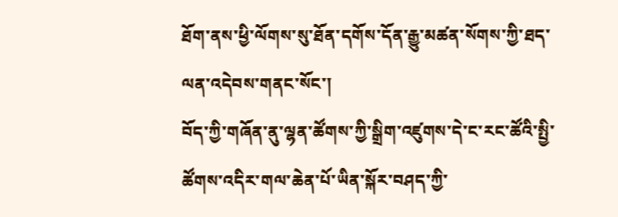ཐོག་ནས་ཕྱི་ལོགས་སུ་ཐོན་དགོས་དོན་རྒྱུ་མཚན་སོགས་ཀྱི་ཐད་ལན་འདེབས་གནང་སོང་།
བོད་ཀྱི་གཞོན་ནུ་ལྷན་ཚོགས་ཀྱི་སྒྲིག་འཛུགས་དེ་ང་རང་ཚོའི་སྤྱི་ཚོགས་འདིར་གལ་ཆེན་པོ་ཡིན་སྐོར་བཤད་ཀྱི་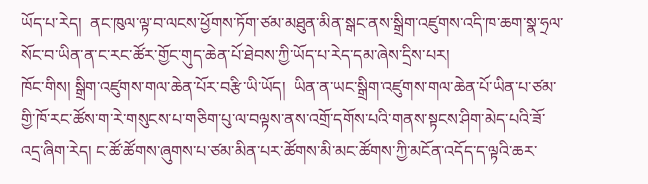ཡོད་པ་རེད།  ནང་ཁུལ་ལྟ་བ་ལངས་ཕྱོགས་ཏོག་ཙམ་མཐུན་མིན་སྒང་ནས་སྒྲིག་འཛུགས་འདི་ཁ་ཆག་སྣ་ཧྲལ་སོང་བ་ཡིན་ན་ང་རང་ཚོར་གྱོང་གུད་ཆེན་པོ་ཐེབས་ཀྱི་ཡོད་པ་རེད་དམ་ཞེས་དྲིས་པར།
ཁོང་གིས། སྒྲིག་འཛུགས་གལ་ཆེན་པོར་བརྩི་ཡི་ཡོད།  ཡིན་ན་ཡང་སྒྲིག་འཛུགས་གལ་ཆེན་པོ་ཡིན་པ་ཙམ་གྱི་ཁོ་རང་ཚོས་ག་རེ་གསུངས་པ་གཅིག་པུ་ལ་བལྟས་ནས་འགྲོ་དགོས་པའི་གནས་སྟངས་ཤིག་མེད་པའི་ཟོ་འདྲ་ཞིག་རེད། ང་ཚོ་ཚོགས་ཞུགས་པ་ཙམ་མིན་པར་ཚོགས་མི་མང་ཚོགས་ཀྱི་མངོན་འདོད་ད་ལྟའི་ཆར་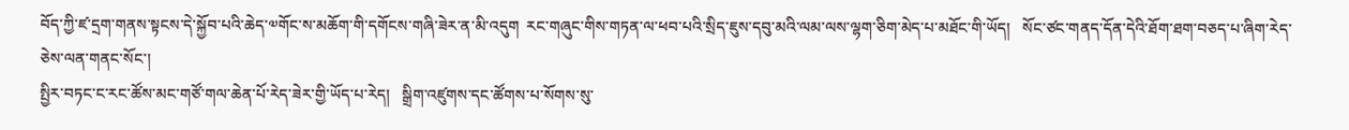བོད་ཀྱི་ཛ་དྲག་གནས་སྟངས་དེ་སྐྱོབ་པའི་ཆེད་༧གོང་ས་མཆོག་གི་དགོངས་གཞི་ཟེར་ན་མི་འདུག  རང་གཞུང་གིས་གཏན་ལ་ཕབ་པའི་སྲིད་ཇུས་དབུ་མའི་ལམ་ལས་ལྷག་ཅིག་མེད་པ་མཐོང་གི་ཡོད།   སོང་ཙང་གནད་དོན་དེའི་ཐོག་ཐག་བཅད་པ་ཞིག་རེད་ཅེས་ལན་གནང་སོང་།
སྤྱིར་བཏང་ང་རང་ཚོས་མང་གཙོ་གལ་ཆེན་པོ་རེད་ཟེར་གྱི་ཡོད་པ་རེད།   སྒྲིག་འཛུགས་དང་ཚོགས་པ་སོགས་སུ་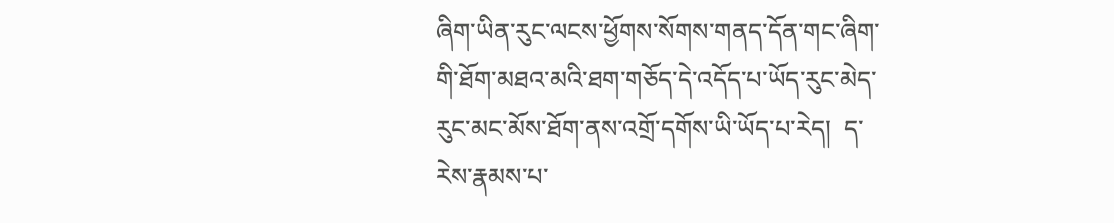ཞིག་ཡིན་རུང་ལངས་ཕྱོགས་སོགས་གནད་དོན་གང་ཞིག་གི་ཐོག་མཐའ་མའི་ཐག་གཅོད་དེ་འདོད་པ་ཡོད་རུང་མེད་རུང་མང་མོས་ཐོག་ནས་འགྲོ་དགོས་ཡི་ཡོད་པ་རེད།  ད་རེས་རྣམས་པ་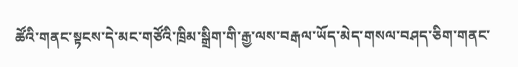ཚོའི་གནང་སྟངས་དེ་མང་གཙོའི་ཁྲིམ་སྒྲིག་གི་རྒྱ་ལས་བརྒལ་ཡོད་མེད་གསལ་བཤད་ཅིག་གནང་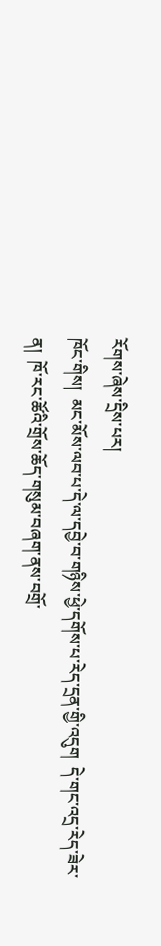རོགས་ཞེས་དྲིས་པར།
ཁོང་གིས།  མང་མོས་ལབ་པ་དེ་ལ་དབྱེ་བ་གཉིས་ཕྱེ་དགོས་པ་རེད་དྲན་གྱི་འདུག  དེ་གང་འདྲ་རེད་ཟེར་ན།  ཁོ་རང་ཚོའི་གྲོས་ཆོད་གསུམ་བཞག་ནས་བགྲོ་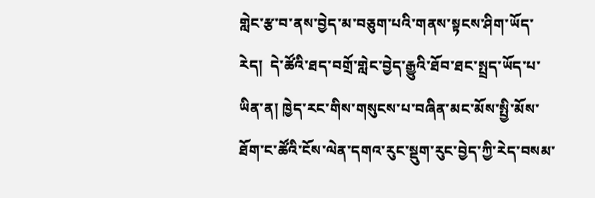གླེང་རྩ་བ་ནས་བྱེད་མ་བཅུག་པའི་གནས་སྟངས་ཤིག་ཡོད་རེད།  དེ་ཚོའི་ཐད་བགྲོ་གླེང་བྱེད་རྒྱུའི་ཐོབ་ཐང་སྤྲད་ཡོད་པ་ཡིན་ན། ཁྱེད་རང་གིས་གསུངས་པ་བཞིན་མང་མོས་སྤྱི་མོས་ཐོག་ང་ཚོའི་ངོས་ལེན་དགའ་རུང་སྡུག་རུང་བྱེད་ཀྱི་རེད་བསམ་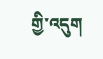གྱི་འདུག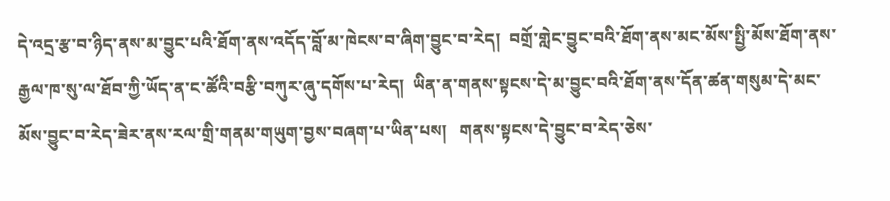དེ་འདྲ་རྩ་བ་ཉིད་ནས་མ་བྱུང་པའི་ཐོག་ནས་འདོད་བློ་མ་ཁེངས་བ་ཞིག་བྱུང་བ་རེད།  བགྲོ་གླེང་བྱུང་བའི་ཐོག་ནས་མང་མོས་སྤྱི་མོས་ཐོག་ནས་རྒྱལ་ཁ་སུ་ལ་ཐོབ་ཀྱི་ཡོད་ན་ང་ཚོའི་བརྩི་བཀུར་ཞུ་དགོས་པ་རེད།  ཡིན་ན་གནས་སྟངས་དེ་མ་བྱུང་བའི་ཐོག་ནས་དོན་ཚན་གསུམ་དེ་མང་མོས་བྱུང་བ་རེད་ཟེར་ནས་རལ་གྲི་གནམ་གཡུག་བྱས་བཞག་པ་ཡིན་པས།   གནས་སྟངས་དེ་བྱུང་བ་རེད་ཅེས་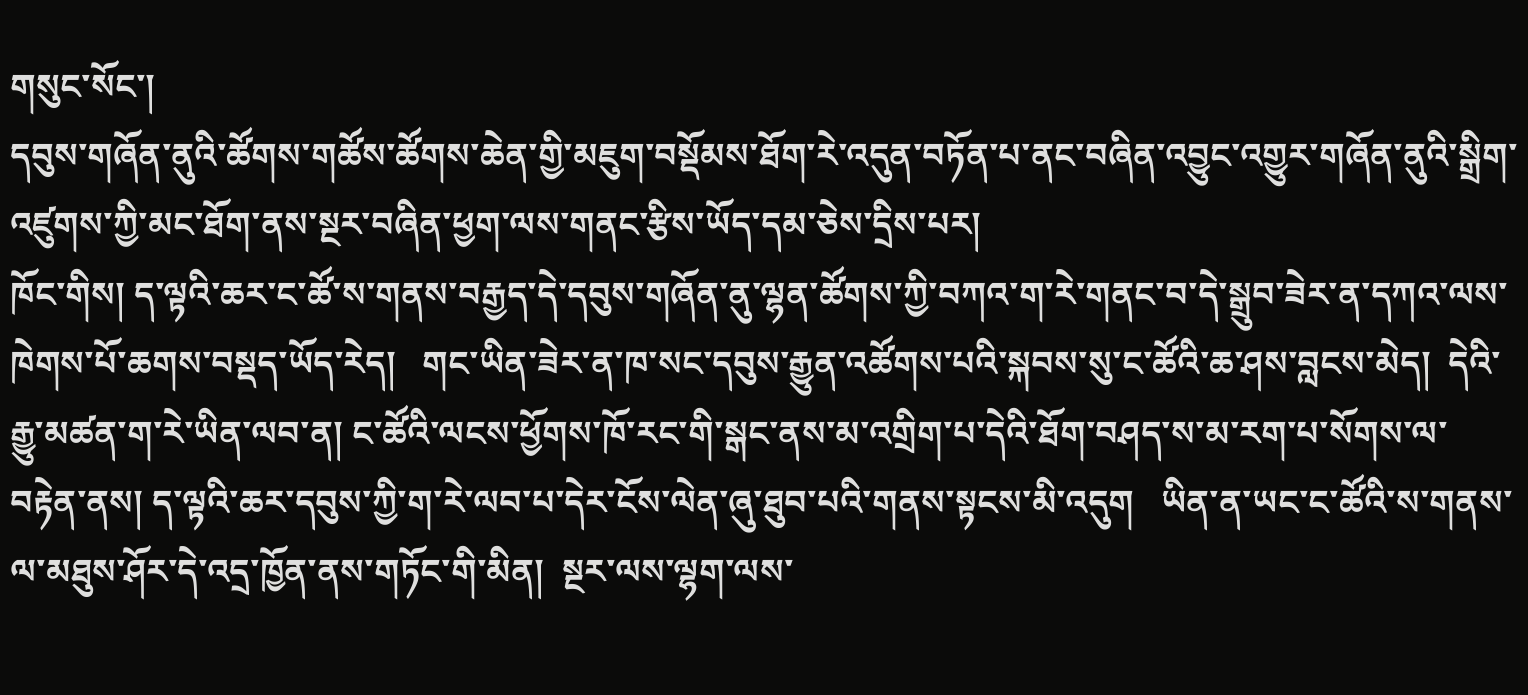གསུང་སོང་།
དབུས་གཞོན་ནུའི་ཚོགས་གཚོས་ཚོགས་ཆེན་གྱི་མཇུག་བསྡོམས་ཐོག་རེ་འདུན་བཏོན་པ་ནང་བཞིན་འབྱུང་འགྱུར་གཞོན་ནུའི་སྒྲིག་འཛུགས་ཀྱི་མང་ཐོག་ནས་སྔར་བཞིན་ཕྱག་ལས་གནང་རྩིས་ཡོད་དམ་ཅེས་དྲིས་པར།
ཁོང་གིས། ད་ལྟའི་ཆར་ང་ཚོ་ས་གནས་བརྒྱད་དེ་དབུས་གཞོན་ནུ་ལྷན་ཚོགས་ཀྱི་བཀའ་ག་རེ་གནང་བ་དེ་སྒྲུབ་ཟེར་ན་དཀའ་ལས་ཁེགས་པོ་ཆགས་བསྡད་ཡོད་རེད།   གང་ཡིན་ཟེར་ན་ཁ་སང་དབུས་རྒྱུན་འཚོགས་པའི་སྐབས་སུ་ང་ཚོའི་ཆ་ཤས་བླངས་མེད།  དེའི་རྒྱུ་མཚན་ག་རེ་ཡིན་ལབ་ན། ང་ཚོའི་ལངས་ཕྱོགས་ཁོ་རང་གི་སྒང་ནས་མ་འགྲིག་པ་དེའི་ཐོག་བཤད་ས་མ་རག་པ་སོགས་ལ་བརྟེན་ནས། ད་ལྟའི་ཆར་དབུས་ཀྱི་ག་རེ་ལབ་པ་དེར་ངོས་ལེན་ཞུ་ཐུབ་པའི་གནས་སྟངས་མི་འདུག   ཡིན་ན་ཡང་ང་ཚོའི་ས་གནས་ལ་མཐུས་ཤོར་དེ་འདྲ་ཁྱོན་ནས་གཏོང་གི་མིན།  སྔར་ལས་ལྷག་ལས་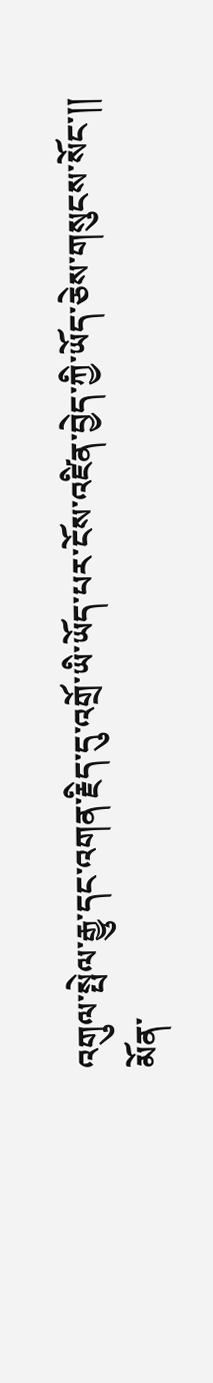འགུལ་སྤེལ་རྒྱུ་དང་འགན་རྗིད་དུ་འགྲོ་ཡི་ཡོད་པར་ངོས་འཛིན་བྱེད་ཀྱི་ཡོད་ཅེས་གསུངས་སོང་།།
མོན་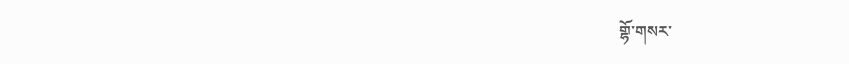གྷོ་གསར་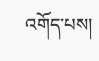འགོད་པས།